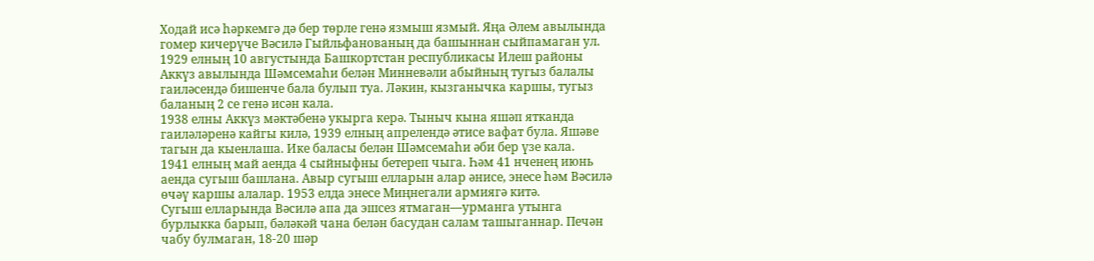Ходай исә һәркемгә дә бер төрле генә язмыш язмый. Яңа Әлем авылында гомер кичерүче Вәсилә Гыйльфанованың да башыннан сыйпамаган ул. 1929 елның 10 августында Башкортстан республикасы Илеш районы Аккүз авылында Шәмсемаһи белән Минневәли абыйның тугыз балалы гаиләсендә бишенче бала булып туа. Ләкин, кызганычка каршы, тугыз баланың 2 се генә исән кала.
1938 елны Аккүз мәктәбенә укырга керә. Тыныч кына яшәп ятканда гаиләләренә кайгы килә, 1939 елның апрелендә әтисе вафат була. Яшәве тагын да кыенлаша. Ике баласы белән Шәмсемаһи әби бер үзе кала.
1941 елның май аенда 4 сыйныфны бетереп чыга. Һәм 41 нченең июнь аенда сугыш башлана. Авыр сугыш елларын алар әнисе, энесе һәм Вәсилә өчәү каршы алалар. 1953 елда энесе Миңнегали армиягә китә.
Сугыш елларында Вәсилә апа да эшсез ятмаган—урманга утынга бурлыкка барып, бәләкәй чана белән басудан салам ташыганнар. Печән чабу булмаган, 18-20 шәр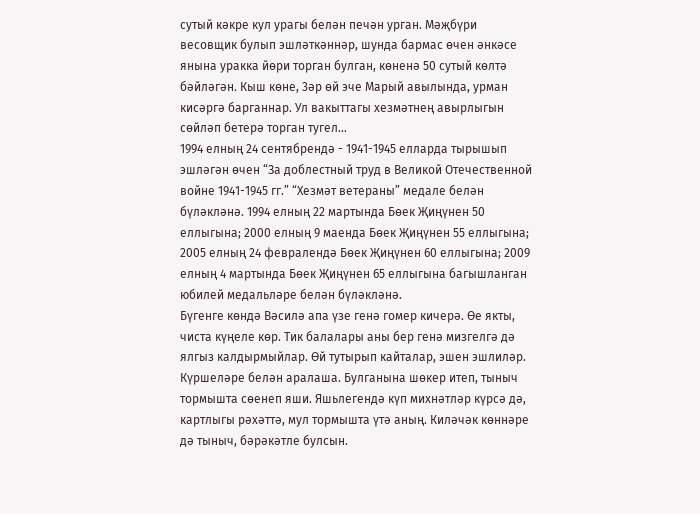сутый кәкре кул урагы белән печән урган. Мәҗбүри весовщик булып эшләткәннәр, шунда бармас өчен әнкәсе янына уракка йөри торган булган, көненә 50 сутый көлтә бәйләгән. Кыш көне, 3әр өй эче Марый авылында, урман кисәргә барганнар. Ул вакыттагы хезмәтнең авырлыгын сөйләп бетерә торган тугел…
1994 елның 24 сентябрендә - 1941-1945 елларда тырышып эшләгән өчен “За доблестный труд в Великой Отечественной войне 1941-1945 гг.” “Хезмәт ветераны” медале белән бүләкләнә. 1994 елның 22 мартында Бөек Җиңүнен 50 еллыгына; 2000 елның 9 маенда Бөек Җиңүнен 55 еллыгына; 2005 елның 24 февралендә Бөек Җиңүнен 60 еллыгына; 2009 елның 4 мартында Бөек Җиңүнен 65 еллыгына багышланган юбилей медальләре белән бүләкләнә.
Бүгенге көндә Вәсилә апа үзе генә гомер кичерә. Өе якты, чиста күңеле көр. Тик балалары аны бер генә мизгелгә дә ялгыз калдырмыйлар. Өй тутырып кайталар, эшен эшлиләр. Күршеләре белән аралаша. Булганына шөкер итеп, тыныч тормышта сөенеп яши. Яшьлегендә күп михнәтләр күрсә дә, картлыгы рәхәттә, мул тормышта үтә аның. Киләчәк көннәре дә тыныч, бәрәкәтле булсын.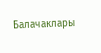Балачаклары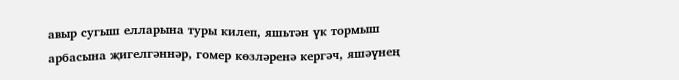авыр сугыш елларына туры килеп, яшьтән үк тормыш арбасына җигелгәннәр, гомер көзләренә кергәч, яшәүнең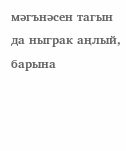мәгънәсен тагын да ныграк аңлый, барына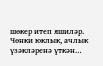шөкер итеп яшиләр. Чөнки юклык, ачлык үзәкләренә үткән…